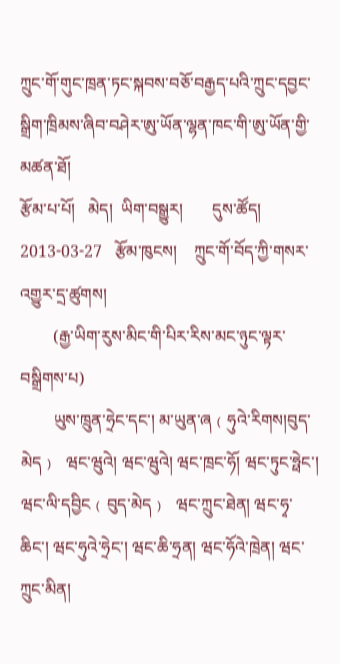ཀྲུང་གོ་གུང་ཁྲན་ཏང་སྐབས་བཅོ་བརྒྱད་པའི་ཀྲུང་དབྱང་སྒྲིག་ཁྲིམས་ཞིབ་བཤེར་ཨུ་ཡོན་ལྷན་ཁང་གི་ཨུ་ཡོན་གྱི་མཚན་ཐོ།
རྩོམ་པ་པོ།   མེད།  ཡིག་བསྒྱུར།       དུས་ཚོད།   2013-03-27   རྩོམ་ཁུངས།    ཀྲུང་གོ་བོད་ཀྱི་གསར་འགྱུར་དྲ་ཚུགས།
        (རྒྱ་ཡིག་རུས་མིང་གི་པིར་རིས་མང་ཉུང་ལྟར་བསྒྲིགས་པ)
        ཡུས་ཁྲུན་ཧྲེང་དང་། མ་ཡུན་ཞ﹙ཧུའེ་རིགས།བུད་མེད﹚  ཝང་ཝུའེ། ཝང་ཝུའེ། ཝང་ཁྲང་ཧོ། ཝང་ཏུང་ཧྥེང་། ཝང་ལི་དབྱིང﹙བུད་མེད﹚  ཝང་ཀྲུང་ཐེན། ཝང་ཧྭ་ཆིང་། ཝང་ཧུའེ་ཧྲེང་། ཝང་ཆི་ཧྲན། ཝང་ཧོའེ་ཁྲེན། ཝང་ཀྲུང་མིན།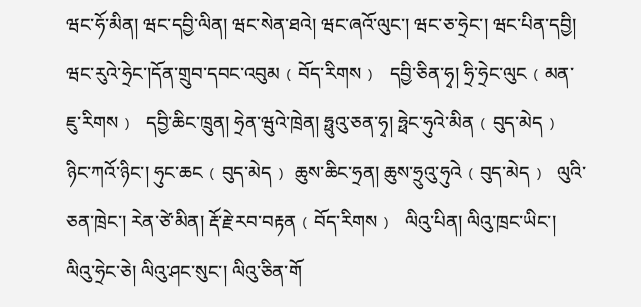ཝང་ཧོ་མིན། ཝང་དབྱི་ལིན། ཝང་སེན་ཐའེ། ཝང་ཞའོ་ལུང་། ཝང་ཅ་ཧྲེང་། ཝང་པིན་དབྱི། ཝང་རུའེ་ཧྲེང་།དོན་གྲུབ་དབང་འབུམ﹙བོད་རིགས﹚  དབྱི་ཅིན་ཧྭ། ཧྲི་ཧྲེང་ལུང﹙མན་ཇུ་རིགས﹚  དབྱི་ཆིང་ཁྲུན། ཧྲེན་ཝུའེ་ཁྲེན། ཧྥུའུ་ཅན་ཧྭ། ཧྥེང་ཧུའེ་མིན﹙བུད་མེད﹚  ཉིང་ཀའོ་ཉིང་། ཧུང་ཆང﹙བུད་མེད﹚ ཆུས་ཆིང་ཧྲན། ཆུས་ཧྲུའུ་ཧུའེ﹙བུད་མེད﹚  ལུའི་ཅན་ཁྲེང་། རེན་ཙེ་མིན། རྡོ་རྗེ་རབ་བརྟན﹙བོད་རིགས﹚  ལིའུ་པིན། ལིའུ་ཁྲང་ཡིང་། ལིའུ་ཧྲེང་ཅེ། ལིའུ་ཤང་སུང་། ལིའུ་ཅིན་གོ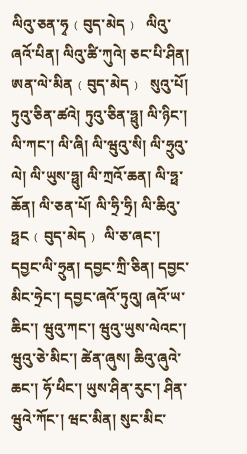ལིའུ་ཅན་ཧྭ﹙བུད་མེད﹚  ལིའུ་ཞའོ་པིན། ལིའུ་ཚི་ཀུའེ། ཅང་པི་ཤིན། ཨན་ལེ་མིན﹙བུད་མེད﹚  སུའུ་པོ། ཏུའུ་ཅིན་ཚའེ། ཏུའུ་ཅིན་ཧྥུ། ལི་ཉིང་། ལི་ཀང་། ལི་ཞི། ལི་ཝུའུ་སི། ལི་ཧྲུའུ་ལེ། ལི་ཡུས་ཧྥུ། ལི་ཀྲའོ་ཆན། ལི་ཧྥ་ཆོན། ལི་ཅན་པོ། ལི་ཧྲི་ཧྲི། ལི་ཆིའུ་ཧྥང﹙བུད་མེད﹚ ལི་ཅ་ཞང་། དབྱང་ལི་ཧྲུན། དབྱང་ཀྲི་ཅིན། དབྱང་མིང་ཧྲེང་། དབྱང་ཞའོ་ཏུའུ། ཞའོ་ཡ་ཆིང་། ཝུའུ་ཀང་། ཝུའུ་ཡུས་ལེའང་། ཝུའུ་ཅེ་མིང་། ཚེན་ཞུས། ཆིའུ་ཞུའེ་ཆང་། ཧོ་ཕིང་། ཡུས་ཤིན་རུང་། ཤིན་ཝུའེ་ཀོང་། ཝང་མིན། སུང་མིང་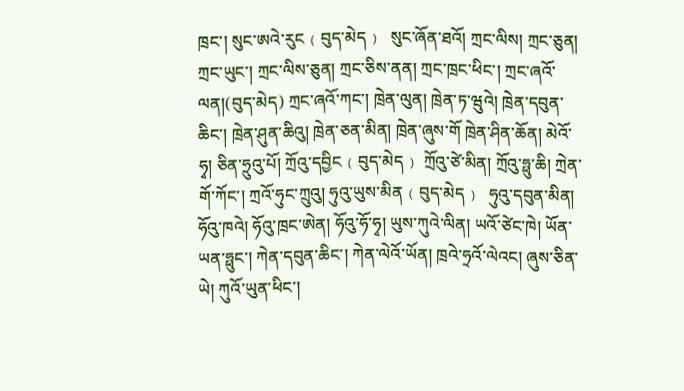ཁྲང་། སུང་ཨའེ་རུང﹙བུད་མེད﹚  སུང་ཞོན་ཐའོ། ཀྲང་ལིས། ཀྲང་ཅུན། ཀྲང་ཡུང་། ཀྲང་ལིས་ཅུན། ཀྲང་ཅིས་ནན། ཀྲང་ཁྲང་ཕིང་། ཀྲང་ཞའོ་ལན།(བུད་མེད) ཀྲང་ཞའོ་ཀང་། ཁྲེན་ལུན། ཁྲེན་ཏ་ཝུའེ། ཁྲེན་དབུན་ཆིང་། ཁྲེན་ཤུན་ཆིའུ། ཁྲེན་ཅན་མིན། ཁྲེན་ཞུས་གོ ཁྲེན་ཤིན་ཆོན། མེའོ་ཧྭ། ཅིན་ཧྲུའུ་པོ། ཀྲོའུ་དབྱིང﹙བུད་མེད﹚ ཀྲོའུ་ཙེ་མིན། ཀྲོའུ་ཧྥུ་ཆི། ཀྲེན་གོ་ཀོང་། ཀྲའོ་ཧུང་ཀྲུའུ། ཧུའུ་ཡུས་མིན﹙བུད་མེད﹚  ཧུའུ་དབུན་མིན། ཧོའུ་ཁའེ། ཧོའུ་ཁྲང་ཨེན། ཧོའུ་ཧོ་ཧྭ། ཡུས་ཀུའེ་ལིན། ཡའོ་ཙེང་ཁེ། ཡོན་ཡན་ཧྥུང་། ཀེན་དབུན་ཆིང་། ཀེན་ལེའོ་ཡོན། ཁྲའེ་ཧྲའོ་ལེའང། ཞུས་ཅིན་ཡེ། ཀུའོ་ཡུན་ཕིང་།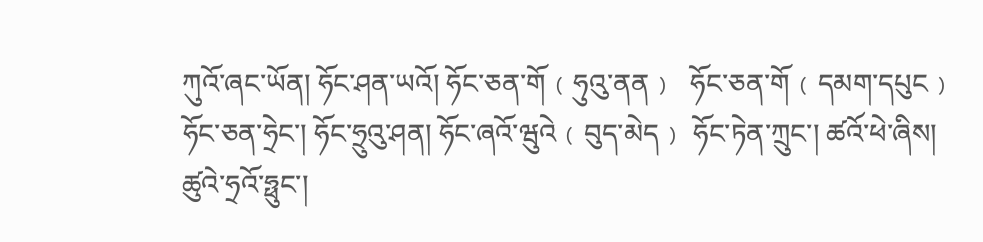ཀུའོ་ཞང་ཡོན། ཧོང་ཤན་ཡའོ། ཧོང་ཅན་གོ﹙ཧུའུ་ནན﹚  ཧོང་ཅན་གོ﹙དམག་དཔུང﹚ ཧོང་ཅན་ཧྲེང་། ཧོང་ཧྲུའུ་ཤན། ཧོང་ཞའོ་ཝུའེ﹙བུད་མེད﹚ ཧོང་ཏེན་ཀྲུང་། ཚའོ་ཕེ་ཞིས། ཚུའེ་ཧྲའོ་ཧྥུང་།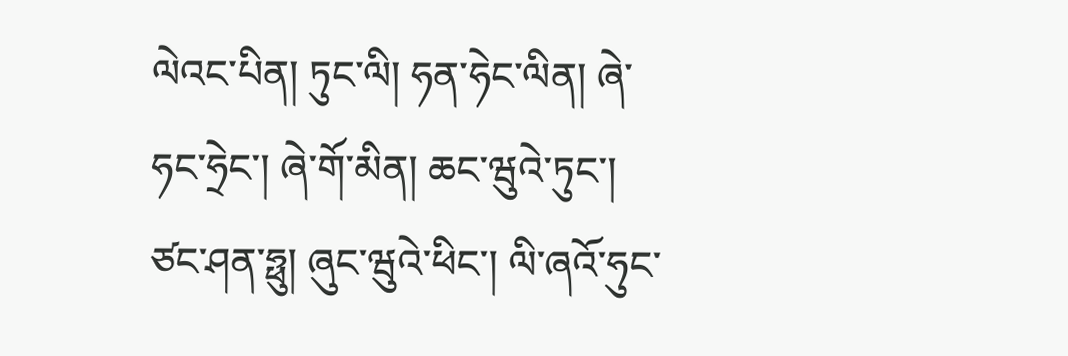ལེའང་པིན། ཏུང་ལི། ཧན་ཧེང་ལིན། ཞེ་ཧང་ཧྲེང་། ཞེ་གོ་མིན། ཆང་ཝུའེ་ཏུང་། ཙང་ཤན་ཧྥུ། ཞུང་ཝུའེ་ཕིང་། ལི་ཞའོ་ཧུང་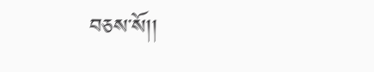བཅས་སོ།།